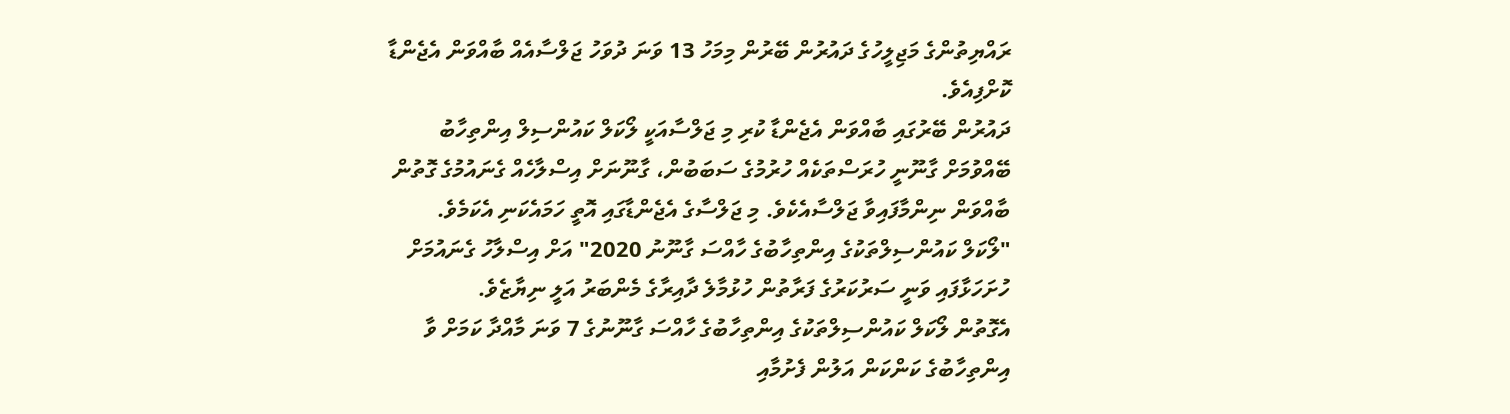ރައްޔިތުންގެ މަޖިލީހުގެ ދައުރުން ބޭރުން މިމަހު 13 ވަނަ ދުވަހު ޖަލްސާއެއް ބާއްވަން އެޖެންޑާ ކޮށްފިއެވެ.
ދައުރުން ބޭރުގައި ބާއްވަން އެޖެންޑާ ކުރި މި ޖަލްސާއަކީ ލޯކަލް ކައުންސިލް އިންތިހާބު ބޭއްވުމަށް ގާނޫނީ ހުރަސްތަކެއް ހުރުމުގެ ސަބަބުން، ގާނޫނަށް އިސްލާހެއް ގެނައުމުގެ ގޮތުން ބާއްވަން ނިންމާފައިވާ ޖަލްސާއެކެވެ. މި ޖަލްސާގެ އެޖެންޑާގައި އޮތީ ހަމައެކަނި އެކަމެވެ.
"ލޯކަލް ކައުންސިލްތަކުގެ އިންތިހާބުގެ ހާއްސަ ގާނޫނު 2020" އަށް އިސްލާހު ގެނައުމަށް ހުށަހަޅާފައި ވަނީ ސަރުކަރުގެ ފަރާތުން ހުޅުމާލެ ދާއިރާގެ މެންބަރު އަލީ ނިޔާޒެވެ.
އެގޮތުން ލޯކަލް ކައުންސިލްތަކުގެ އިންތިހާބުގެ ހާއްސަ ގާނޫނުގެ 7 ވަނަ މާއްދާ ކަމަށް ވާ އިންތިހާބުގެ ކަންކަން އަލުން ފެށުމާއި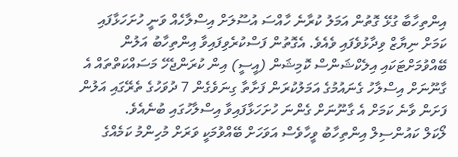އިންތިހާބާ ގުޅޭ ގޮތުން އަމަލު ކުރާނެ ހާއްސަ އުސޫލަށް އިސްލާހެއް ވަނީ ހުށަހަޅާފައި ކަމަށް ނިޔާޒް ވިދާޅުވެފައި ވެއެވެ. އެގޮތުން ފަސްކުރެވިފައިވާ އިންތިހާބު އަލުން ބޭއްވުމަށްޓަކައި އިލެކްޝަންސް ކޮމިޝަން (އީސީ) އިން ކުރަންޖެހޭ މަސައްކަތްތައް އެ ގާނޫނަށް އިސްލާހު ގެނައުމުގެ އަމަލުކުރަން ފަށާތާ ގިނަވެގެން 7 ދުވަހުގެ ތެރޭގައި އަލުން ފަށަން ވާނެ ކަމަށް އެ ގާނޫނަށް ގެންނަ ހުށަހަޅާފައިވާ އިސްލާހުގައި ބުނެއެވެ.
ލޯކަލް ކައުންސިލް އިންތިހާބު ވީހާވެސް އަވަހަށް ބޭއްވުމަކީ ވަރަށް މުހިންމު ކަމެއްގެ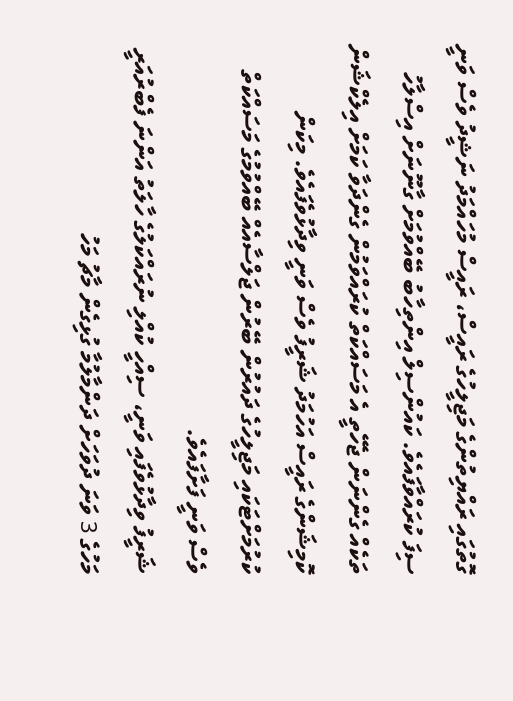ގޮތުގައި ރައްޔިތުންގެ މަޖިލީހުގެ ރައީސް، ރައީސް މުހައްމަދު ނަޝީދު ވެސް ވަނީ ސިފަ ކުރައްވާފައެވެ. ކައުންސިލް އިންތިހާބު ބޭއްވުމަށް ގާނޫނަށް އިސްލާހު ތަކެއް ގެންނަން ޖެހޭތީ އެ މަސައްކަތް ކުރައްވަމުން ގެންދަވާ ކަމަށް އިލެކްޝަން ކޮމިޝަންގެ ރައީސް އަހުމަދު ޝަރީފު ވެސް ވަނީ ވިދާޅުވެފައެވެ. މިކަން ކުރުމަށްޓަކައި މަޖިލީހުގެ ދައުރުން ބޭރުން ޖަލްސާއެއް ބޭއްވުމުގެ މަސައްކަތް ވެސް ވަނީ ފަށާފައެވެ.
ޝަރީފު ވިދާޅުވެފައި ވަނީ، ސިއްހީ ކުއްލި ނުރައްކަލުގެ ހާލަތު އަންނަ ފެބްރުއަރީ މަހުގެ 3 ވަނަ ދުވަހަށް ދަންމާލުމާ ގުޅިގެން މާޗު މަހު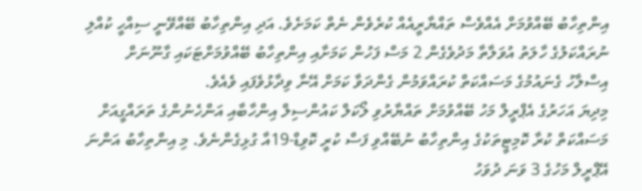އިންތިހާބު ބޭއްވުމަށް އެއްވެސް ތައްޔާރީއެއް ކުރެވެން ނެތް ކަމަށެވެ. އަދި އިންތިހާބު ބޭއްވޭނީ ސިއްހީ ކުއްލި ނުރައްކަލުގެ ހާލަތު އުވަލާތާ މަދުވެގެން 2 މަސް ފަހުން ކަމަށާއި އިންތިހާބު ބޭއްވުމަށްޓަކައި ގާނޫނަށް އިސްލާހު ގެނައުމުގެ މަސައްކަތް ކުރައްވަމުން ގެންދަވާ ކަމަށް އޭނާ ވިދާޅުވެފައި ވެއެވެ.
މިދިޔަ އަހަރުގެ އެޕްރީލް މަހު ބޭއްވުމަށް ތައްޔާރުވި ލޯކަލް ކައުންސިލް އިންހާބާއި އަންހެނުންގެ ތަރައްގީއަށް މަސައްކަތް ކުރާ ކޮމިޓީތަކުގެ އިންތިހާބު ނުބޭއްވި ފަސް ކުރީ ކޮވިޑް-19އާ ގުޅިގެންނެވެ. މި އިންތިހާބު އަންނަ އޭޕްރީލް މަހުގެ 3 ވަނަ ދުވަހު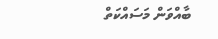ބާއްވަން މަސައްކަތް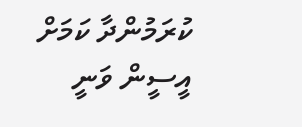ކުރަމުންދާ ކަމަށް އީސީން ވަނީ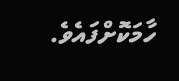ހާމަކޮށްފައެވެ.